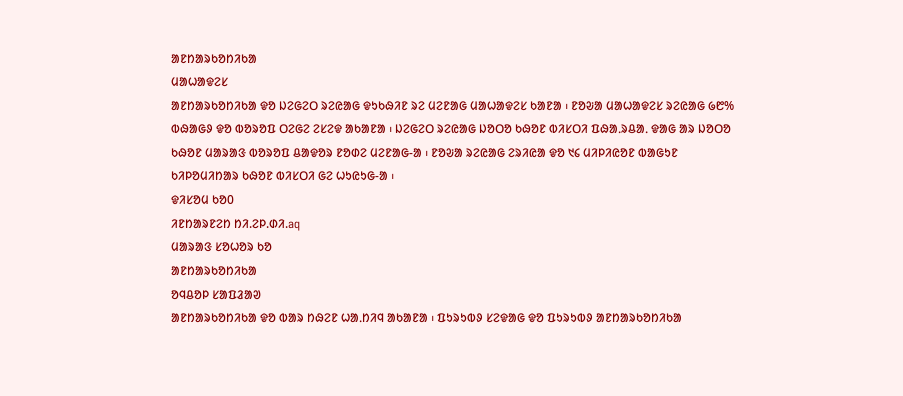ᱟᱱᱴᱟᱨᱠᱚᱴᱤᱠᱟ
ᱢᱟᱦᱟᱫᱮᱥ
ᱟᱱᱴᱟᱨᱠᱚᱴᱤᱠᱟ ᱫᱚ ᱡᱮᱜᱮᱛ ᱨᱮᱭᱟᱜ ᱫᱩᱠᱷᱤᱱ ᱨᱮ ᱢᱮᱱᱟᱜ ᱢᱟᱦᱟᱫᱮᱥ ᱠᱟᱱᱟ ᱾ ᱱᱚᱶᱟ ᱢᱟᱦᱟᱫᱮᱥ ᱨᱮᱭᱟᱜ ᱙᱘% ᱵᱷᱟᱜᱽ ᱫᱚ ᱵᱚᱨᱚᱯ ᱛᱮᱜᱮ ᱮᱥᱮᱫ ᱟᱠᱟᱱᱟ ᱾ ᱡᱮᱜᱮᱛ ᱨᱮᱭᱟᱜ ᱡᱚᱛᱚ ᱠᱷᱚᱱ ᱵᱤᱥᱛᱤ ᱯᱷᱟᱹᱨᱪᱟᱹ ᱫᱟᱜ ᱟᱨ ᱡᱚᱛᱚ ᱠᱷᱚᱱ ᱢᱟᱨᱟᱝ ᱵᱚᱨᱚᱯ ᱪᱟᱫᱚᱨ ᱱᱚᱰᱮ ᱢᱮᱱᱟᱜ-ᱟ ᱾ ᱱᱚᱶᱟ ᱨᱮᱭᱟᱜ ᱮᱨᱤᱭᱟ ᱫᱚ ᱑᱔ ᱢᱤᱞᱤᱭᱚᱱ ᱵᱟᱜᱩᱱ ᱠᱤᱞᱚᱢᱤᱴᱟᱨ ᱠᱷᱚᱱ ᱵᱤᱥᱛᱤ ᱜᱮ ᱦᱩᱭᱩᱜ-ᱟ ᱾
ᱫᱤᱥᱚᱢ ᱠᱚ0
ᱤᱱᱴᱟᱨᱱᱮᱴ ᱴᱤ.ᱮᱞ.ᱰᱤ.aq
ᱢᱟᱨᱟᱝ ᱥᱚᱦᱚᱨ ᱠᱚ
ᱟᱱᱴᱟᱨᱠᱚᱴᱤᱠᱟ
ᱚᱧᱪᱚᱞ ᱥᱟᱯᱲᱟᱣ
ᱟᱱᱴᱟᱨᱠᱚᱴᱤᱠᱟ ᱫᱚ ᱵᱟᱨ ᱴᱷᱮᱱ ᱦᱟᱹᱴᱤᱧ ᱟᱠᱟᱱᱟ ᱾ ᱯᱩᱨᱩᱵᱽ ᱥᱮᱫᱟᱜ ᱫᱚ ᱯᱩᱨᱩᱵᱽ ᱟᱱᱴᱟᱨᱠᱚᱴᱤᱠᱟ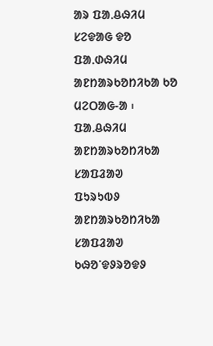ᱟᱨ ᱯᱟᱹᱪᱷᱤᱢ ᱥᱮᱫᱟᱜ ᱫᱚ ᱯᱟᱹᱰᱷᱤᱢ ᱟᱱᱴᱟᱨᱠᱚᱴᱤᱠᱟ ᱠᱚ ᱢᱮᱛᱟᱜ-ᱟ ᱾
ᱯᱟᱹᱪᱷᱤᱢ ᱟᱱᱴᱟᱨᱠᱚᱴᱤᱠᱟ ᱥᱟᱯᱲᱟᱣ
ᱯᱩᱨᱩᱵᱽ ᱟᱱᱴᱟᱨᱠᱚᱴᱤᱠᱟ ᱥᱟᱯᱲᱟᱣ
ᱠᱷᱚᱸᱫᱽᱨᱚᱫᱽ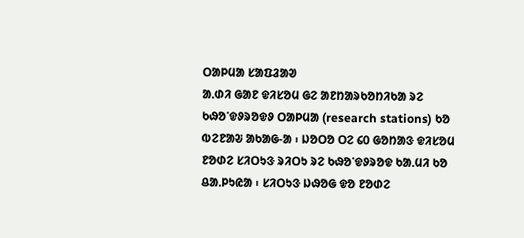ᱛᱟᱞᱢᱟ ᱥᱟᱯᱲᱟᱣ
ᱟᱹᱰᱤ ᱜᱟᱱ ᱫᱤᱥᱚᱢ ᱜᱮ ᱟᱱᱴᱟᱨᱠᱚᱴᱤᱠᱟ ᱨᱮ ᱠᱷᱚᱸᱫᱽᱨᱚᱫᱽ ᱛᱟᱞᱢᱟ (research stations) ᱠᱚ ᱵᱮᱱᱟᱶ ᱟᱠᱟᱜ-ᱟ ᱾ ᱡᱚᱛᱚ ᱛᱮ ᱔᱐ ᱜᱚᱴᱟᱝ ᱫᱤᱥᱚᱢ ᱱᱚᱰᱮ ᱥᱤᱛᱩᱝ ᱨᱤᱛᱩ ᱨᱮ ᱠᱷᱚᱸᱫᱽᱨᱚᱫ ᱠᱟᱹᱢᱤ ᱠᱚ ᱪᱟᱹᱞᱩᱭᱟ ᱾ ᱥᱤᱛᱩᱝ ᱡᱷᱚᱜ ᱫᱚ ᱱᱚᱰᱮ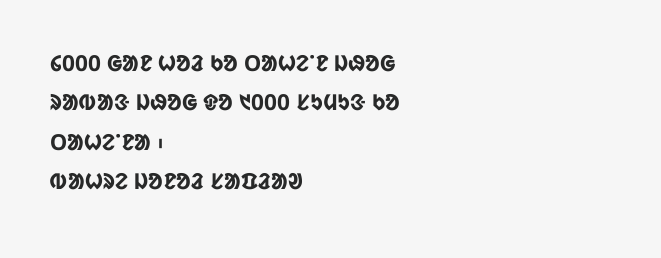᱔᱐᱐᱐ ᱜᱟᱱ ᱦᱚᱲ ᱠᱚ ᱛᱟᱦᱮᱸᱱ ᱡᱷᱚᱜ ᱨᱟᱵᱟᱝ ᱡᱷᱚᱜ ᱫᱚ ᱑᱐᱐᱐ ᱥᱩᱢᱩᱝ ᱠᱚ ᱛᱟᱦᱮᱸᱱᱟ ᱾
ᱵᱟᱦᱨᱮ ᱡᱚᱱᱚᱲ ᱥᱟᱯᱲᱟᱣ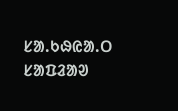ᱥᱟ.ᱠᱷᱭᱟ.ᱛ ᱥᱟᱯᱲᱟᱣ